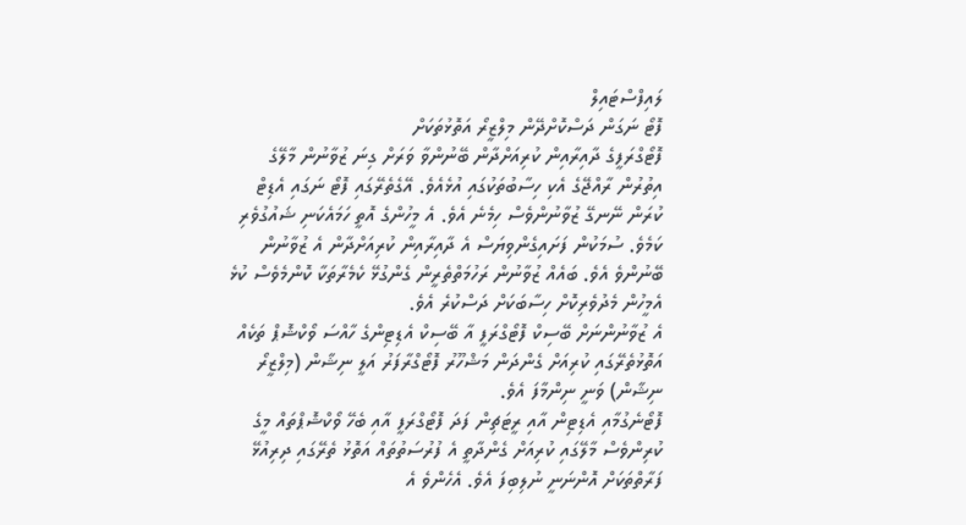ލައިފްސްޓައިލް
ފޮޓޯ ނަގަން ދަސްކޮށްދޭން މިލްޒީރޯ އަތޮޅުތަކަށް
ފޮޓޯގްރަފީގެ ދާއިރާއިން ކުރިއަށްދާން ބޭނުންވާ ވަރަށް ގިނަ ޒުވާނުން މާލޭގެ އިތުރުން ރާއްޖޭގެ އެކި ހިސާބުތަކުގައި އުޅެއެވެ. އޭގެތެރޭގައި ފޮޓޯ ނަގައި އެޑިޓް ކުރަން ނޭނގޭ ޒުވާނުންވެސް ހިމެނެ އެވެ. އެ މީހުންގެ އޮތީ ހަމައެކަނި ޝައުގުވެރި ކަމެވެ. ސުމަކުން ފަށައިގެންވިޔަސް އެ ދާއިރާއިން ކުރިއަށްދާން އެ ޒުވާނުން ބޭނުންވެ އެވެ. ބައެއް ޒުވާނުން ރަހުމަތްތެރީން ގެންގުޅޭ ކެމެރާތަކާ ކޮންމެވެސް ކުޅެ އެމީހުން މެދުވެރިކޮށް ހިސާބަކަށް ދަސްކުރެ އެވެ.
އެ ޒުވާނުންނަށް ބޭސިކް ފޮޓޯގްރަފީ އާ ބޭސިކް އެޑިޓިންގެ ހާއްސަ ވޯކްޝޮޕް ތަކެއް އަތޮޅުތެރޭގައި ކުރިއަށް ގެންދަން މަޝްހޫރު ފޮޓޯގްރާފަރު އަލީ ނިޝާން (މިލްޒީރޯ ނިޝާން) ވަނީ ނިންމާފަ އެވެ.
ފޮޓޯނެގުމާއި އެޑިޓިން އާއި ރީޓަޗިން ފަދަ ފޮޓޯގްރަފީ އާއި ބެހޭ ވޯކްޝޮޕްތައް މީގެ ކުރިންވެސް މާލޭގައި ކުރިއަށް ގެންދާތީ އެ ފުރުސަތުތައް އަތޮޅު ތެރޭގައި ދިރިއުޅޭ ފަރާތްތަކަށް އޮންނަނީ ނުލިބިފަ އެވެ. އެހެންވެ އެ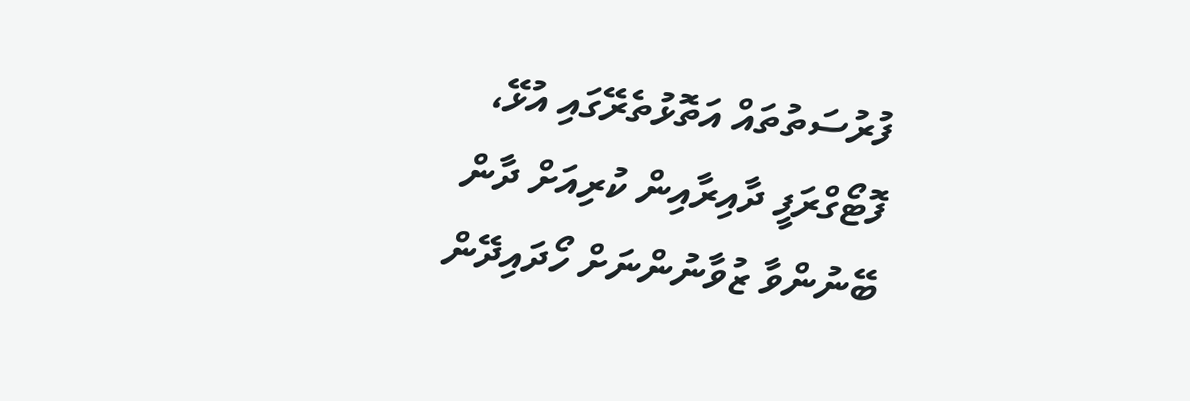ފުރުސަތުތައް އަތޮޅުތެރޭގައި އުޅޭ، ފޮޓޯގްރަފީ ދާއިރާއިން ކުރިއަށް ދާން ބޭނުންވާ ޒުވާނުންނަށް ހޯދައިދޭން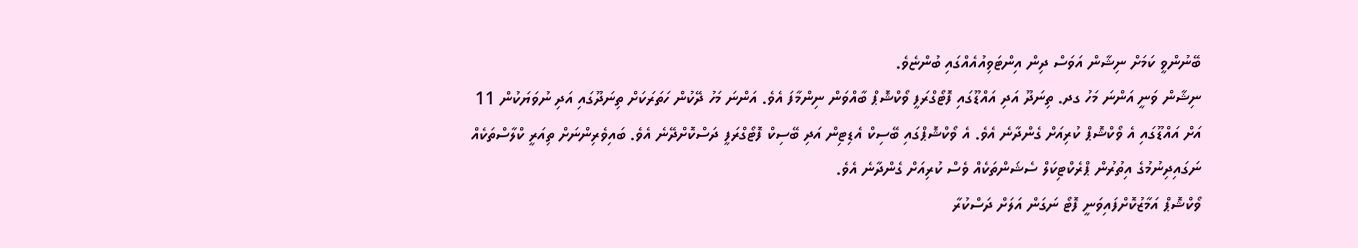ބޭނުންވީ ކަމަށް ނިޝާން އަވަސް ދިން އިންޓަވިއުއެއްގައި ބުންޏެވެ.
ނިޝާން ވަނީ އަންނަ މަހު ގދ. ތިނަދޫ އަދި އައްޑޫގައި ފޮޓޯގްރަފީ ވޯކްޝޮޕް ބާއްވަން ނިންމާފަ އެވެ. އަންނަ މަހު ދޭކުން ހަތަރަކަށް ތިނަދޫގައި އަދި ނުވަޔަކުން 11 އަށް އައްޑޫގައި އެ ވޯކްޝޮޕް ކުރިއަށް ގެންދާނެ އެވެ. އެ ވޯކްޝޮޕްގައި ބޭސިކް އެޑިޓިން އަދި ބޭސިކް ފޮޓޯގްރަފީ ދަސްކޮށްދޭނެ އެވެ. ބައިވެރިންނަށް ތިއަރީ ކްލާސްތަކެއް ނަގައިދިނުމުގެ އިތުރުން ޕްރެކްޓިކަލް ސެޝަންތަކެއް ވެސް ކުރިއަށް ގެންދާނެ އެވެ.
ވޯކްޝޮޕް އަމާޒުކޮށްފައިވަނީ ފޮޓޯ ނަގަން އަލަށް ދަސްކުރާ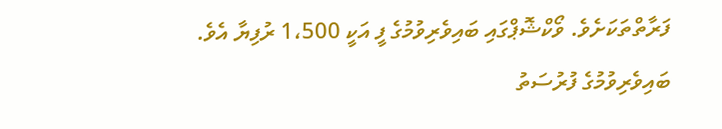ފަރާތްތަކަށެވެ. ވޯކްޝޮޕްގައި ބައިވެރިވުމުގެ ފީ އަކީ 1،500 ރުފިޔާ އެވެ. ބައިވެރިވުމުގެ ފުރުސަތު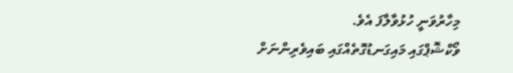މިހާރުވަނީ ހުޅުވާލާފަ އެވެ.
ވޯކްޝޮޕްގައި މައިގަނޑުގޮތެއްގައި ބައިވެރިންނަށް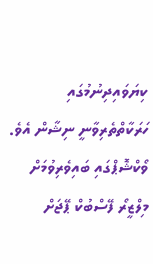ކިޔަވައިދިނުމުގައި ހަރަކާތްތެރިވާނީ ނިޝާން އެވެ.
ވޯކްޝޮޕްގައި ބައިވެރިވުމަށް މިލްޒީރޯ ފޭސްބުކް ޕޭޖަށް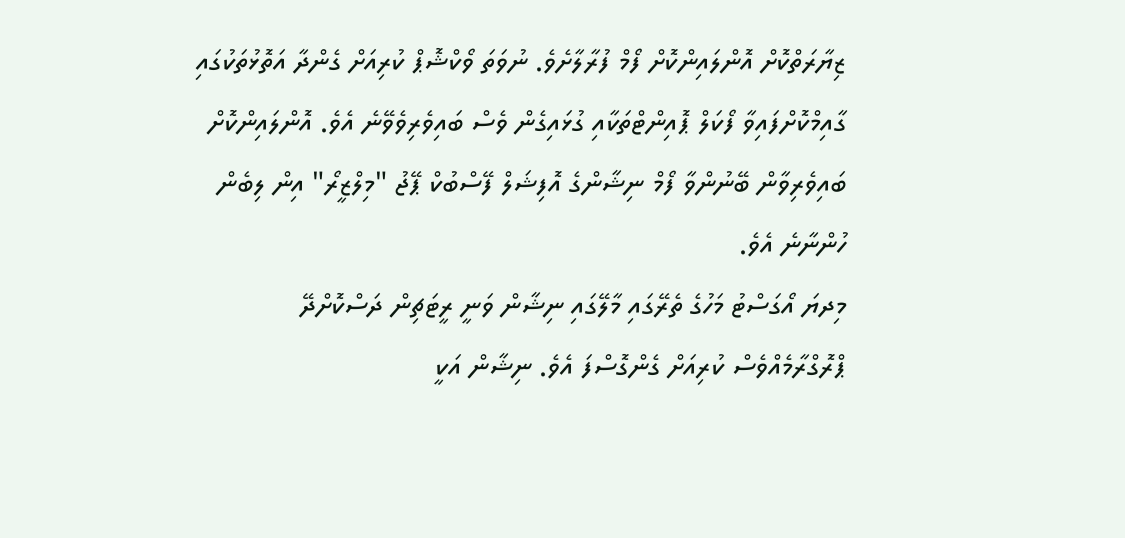ޒިޔާރަތްކޮށް އޮންލައިންކޮށް ފޯމް ފުރާލާށެވެ. ނުވަތަ ވޯކްޝޮޕް ކުރިއަށް ގެންދާ އަތޮޅުތަކުގައި ގާއިމްކޮށްފައިވާ ފޯކަލް ޕޮއިންޓްތަކާއި ގުޅައިގެން ވެސް ބައިވެރިވެވޭނެ އެވެ. އޮންލައިންކޮށް ބައިވެރިވާން ބޭނުންވާ ފޯމް ނިޝާންގެ އޮފިޝަލް ފޭސްބުކް ޕޭޖު "މިލްޒީރޯ" އިން ލިބެން ހުންނާނެ އެވެ.
މިދޔަ އޯގަސްޓު މަހުގެ ތެރޭގައި މާލޭގައި ނިޝާން ވަނީ ރީޓަޗިން ދަސްކޮށްދޭ ޕްރޮގްރާމެއްވެސް ކުރިއަށް ގެންގޮސްފަ އެވެ. ނިޝާން އަކީ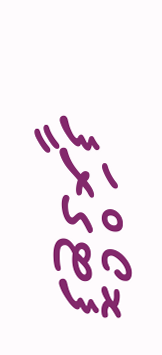ފޮޓޯގްރަފީ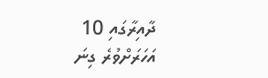ދާއިރާގައި 10 އަހަރަށްވުރެ ގިނަ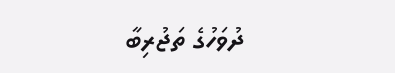ދުވަހުގެ ތަޖުރިބާ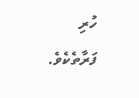ހުރި ފަރާތެކެވެ.